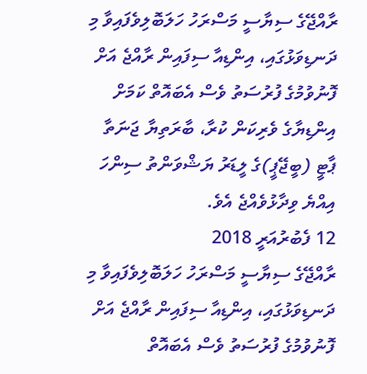ރާއްޖޭގެ ސިޔާސީ މަސްރަހު ހަލަބޮލިވެފައިވާ މި ދަނޑިވަޅުގައި، އިންޑިއާ ސިފައިން ރާއްޖެ އަށް ފޮނުވުމުގެ ފުރުސަތު ވެސް އެބައޮތް ކަމަށް އިންޑިޔާގެ ވެރިކަން ކުރާ، ބާރަތިޔާ ޖަނަތާ ޕާޓީ (ބީޖޭޕީ)ގެ ލީޑަރު ޔަޝްވަންތު ސިންހަ އިއްޔެ ވިދާޅުވެއްޖެ އެވެ.
12 ފެބުރުއަރީ 2018
ރާއްޖޭގެ ސިޔާސީ މަސްރަހު ހަލަބޮލިވެފައިވާ މި ދަނޑިވަޅުގައި، އިންޑިއާ ސިފައިން ރާއްޖެ އަށް ފޮނުވުމުގެ ފުރުސަތު ވެސް އެބައޮތް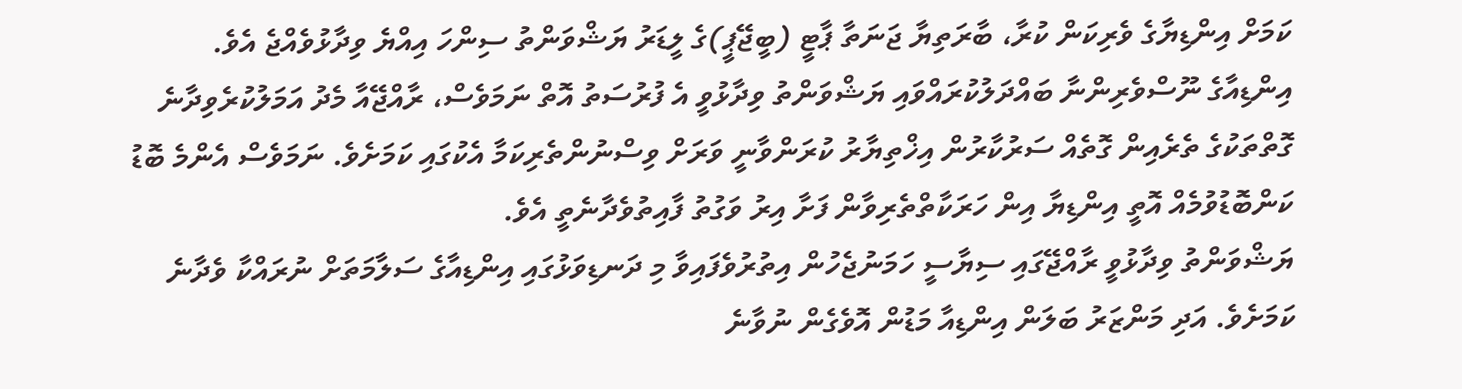ކަމަށް އިންޑިޔާގެ ވެރިކަން ކުރާ، ބާރަތިޔާ ޖަނަތާ ޕާޓީ (ބީޖޭޕީ)ގެ ލީޑަރު ޔަޝްވަންތު ސިންހަ އިއްޔެ ވިދާޅުވެއްޖެ އެވެ.
އިންޑިއާގެ ނޫސްވެރިންނާ ބައްދަލުކުރައްވައި ޔަޝްވަންތު ވިދާޅުވީ އެ ފުރުސަތު އޮތް ނަމަވެސް، ރާއްޖޭއާ މެދު އަމަލުކުރެވިދާނެ ގޮތްތަކުގެ ތެރެއިން ގޮތެއް ސަރުކާރުން އިޚްތިޔާރު ކުރަންވާނީ ވަރަށް ވިސްނުންތެރިކަމާ އެކުގައި ކަމަށެވެ. ނަމަވެސް އެންމެ ބޮޑު ކަންބޮޑުވުމެއް އޮތީ އިންޑިޔާ އިން ހަރަކާތްތެރިވާން ފަށާ އިރު ވަގުތު ފާއިތުވެދާނެތީ އެވެ.
ޔަޝްވަންތު ވިދާޅުވީ ރާއްޖޭގައި ސިޔާސީ ހަމަނުޖެހުން އިތުރުވެފައިވާ މި ދަނޑިވަޅުގައި އިންޑިއާގެ ސަލާމަތަށް ނުރައްކާ ވެދާނެ ކަމަށެވެ. އަދި މަންޒަރު ބަލަން އިންޑިއާ މަޑުން އޮވެގެން ނުވާނެ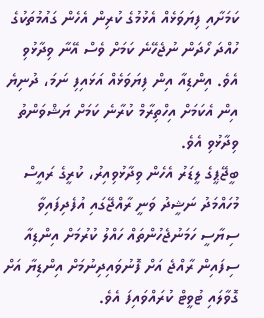ކަމަށާއި ފިޔަވަޅެއް އެޅުމުގެ ކުރިން އެހެން ގައުމުތަކުގެ ހުއްދަ ހޯދަން ނުޖެހޭނެ ކަމަށް ވެސް އޭނާ ވިދާޅުވި އެވެ. އިންޑިއާ އިން ފިޔަވަޅެއް އަޅައިފި ނަމަ، ދުނިޔެ އިން އެކަމަށް އިހްތިރާމް ކުރާނެ ކަމަށް ޔަޝްވަންތު ވިދާޅުވި އެވެ.
ބީޖޭޕީގެ ލީޑަރު އެހެން ވިދާޅުވިއިރު، ކުރީގެ ރައީސް މުހައްމަދު ނަޝީދު ވަނީ ރާއްޖޭގައި އުފެދިފައިވާ ސިޔާސީ ހަމަނުޖެހުންތައް ހައްލު ކުރުމަށް އިންޑިއާ ސިފައިން ރާއްޖެ އަށް ފޮނުވައިދިނުމަށް އިންޑިޔާ އަށް ގޮވާލައި ޓުވީޓް ކުރައްވައިފަ އެވެ.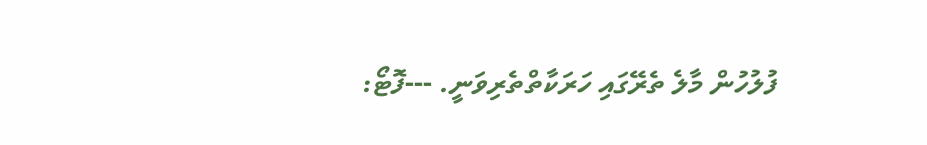ފުލުހުން މާލެ ތެރޭގައި ހަރަކާތްތެރިވަނީ. ---ފޮޓޯ: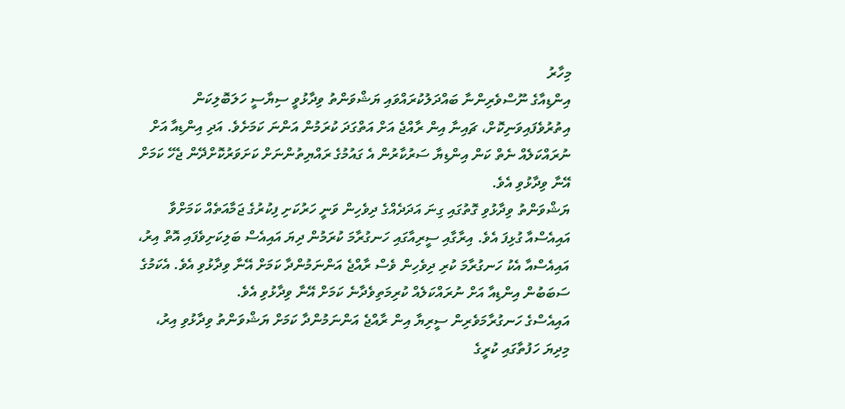މިހާރު
އިންޑިއާގެ ނޫސްވެރިންނާ ބައްދަލުކުރައްވައި ޔަޝްވަންތު ވިދާޅުވީ ސިޔާސީ ހަލަބޮލިކަން އިތުރުވެފައިވަނިކޮށް، ޗައިނާ އިން ރާއްޖެ އަށް އަތްގަދަ ކުރަމުން އަންނަ ކަމަށެވެ. އަދި އިންޑިއާ އަށް ނުރައްކަލެއް ނެތް ކަން އިންޑިޔާ ސަރުކާރުން އެ ގައުމުގެ ރައްޔިތުންނަށް ކަށަވަރުކޮށްދޭން ޖެހޭ ކަމަށް އޭނާ ވިދާޅުވި އެވެ.
ޔަޝްވަންތު ވިދާޅުވި ގޮތުގައި ގިނަ އަދަދެއްގެ ދިވެހިން ވަނީ ހަރުކަށި ފިކުރުގެ ޖަމާއަތެއް ކަމަށްވާ އައިއެސްއާ ގުޅިފަ އެވެ. އިރާގާއި ސީރިއާގައި ހަނގުރާމަ ކުރަމުން ދިޔަ އައިއެސް ބަލިކަށިވެފައި އޮތް އިރު، އައިއެސްއާ އެކު ހަނގުރާމަ ކުރި ދިވެހިން ވެސް ރާއްޖެ އަންނަމުންދާ ކަމަށް އޭނާ ވިދާޅުވި އެވެ. އެކަމުގެ ސަބަބުން އިންޑިއާ އަށް ނުރައްކަލެއް ކުރިމަތިވެދާނެ ކަމަށް އޭނާ ވިދާޅުވި އެވެ.
އައިއެސްގެ ހަނގުރާމަވެރިން ސީރިޔާ އިން ރާއްޖެ އަންނަމުންދާ ކަމަށް ޔަޝްވަންތު ވިދާޅުވި އިރު، މިދިޔަ ހަފުތާގައި ކުރީގެ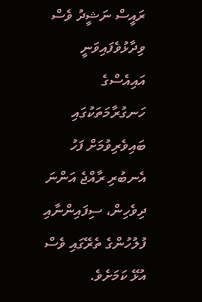ރައީސް ނަޝީދު ވެސް ވިދާޅުވެފައިވަނީ އައިއެސްގެ ހަނގުރާމަތަކުގައި ބައިވެރިވުމަށް ފަހު އެނބުރި ރާއްޖެ އަންނަ ދިވެހިން، ސިފައިންނާއި ފުލުހުންގެ ތެރޭގައި ވެސް އުޅޭ ކަމަށެވެ.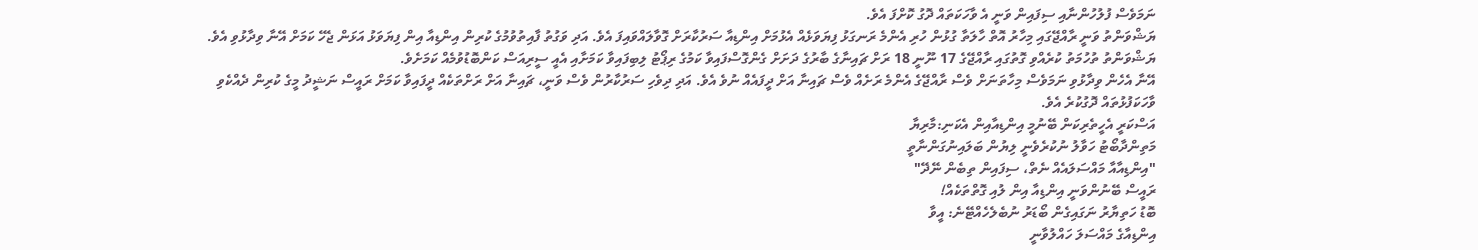ނަމަވެސް ފުލުހުންނާއި ސިފައިން ވަނީ އެ ވާހަކަތައް ދޮގު ކޮށްފަ އެވެ.
ޔަޝްވަންތު ވަނީ ރާއްޖޭގައި މިހާރު އޮތް ހާލަތާ ގުޅުން ހުރި އެންމެ ރަނގަޅު ފިޔަވަޅެއް އެޅުމަށް އިންޑިއާ ސަރުކާރަށް ގޮވާލައްވައިފަ އެވެ. އަދި ވަގުތު ފާއިތުވުމުގެ ކުރިން އިންޑިއާ އިން ފިޔަވަޅު އަޅަން ޖެހޭ ކަމަށް އޭނާ ވިދާޅުވި އެވެ.
ޔަޝްވަންތު ތުހުމަތު ކުރެއްވި ގޮތުގައި ރާއްޖޭގެ 17 ނޫނީ 18 ރަށް ޗައިނާގެ ބާރުގެ ދަށަށް ގެންގޮސްފައިވާ ކަމުގެ ރިޕޯޓު ލިބިފައިވާ ކަމަށާއި އެއީ ސީރިއަސް ކަންބޮޑުވުމެއް ކަމަށެވެ.
އޭނާ އެހެން ވިދާޅުވި ނަމަވެސް މިހާތަނަށް ވެސް ރާއްޖޭގެ އެންމެ ރަށެއް ވެސް ޗައިނާ އަށް ދީފައެއް ނުވެ އެވެ. އަދި ދިވެހި ސަރުކާރުން ވެސް ވަނީ، ޗައިނާ އަށް ރަށްތަކެއް ދީފައިވާ ކަމަށް ރައީސް ނަޝީދު މީގެ ކުރިން ދެއްކެވި ވާހަކަފުޅުތައް ދޮގުކުރެ އެވެ.
އަސްކަރީ އެހީތެރިކަން ބޭނުމީ އިންޑިއާއިން އެކަނި:މާރިޔާ
މަތިންދާބޯޓު ހަވާލު ނުކުރެވެނީ ލިޔުން ބަލައިނުގަންނާތީ
"އިންޑިއާއާ މައްސަލައެއް ނެތް، ސިފައިން ތިބެން ނޭދޭ"
ރައީސް ބޭނުންވަނީ އިންޑިއާ އިން ލުއި ގޮތްތަކެއް!
ބޮޑު ހަތިޔާރު ނަގައިގެން ބޯޑަރު ނުބެލެހެއްޓޭނެ: އީވާ
އިންޑިއާގެ މައްސަލަ ހައްލުވާނީ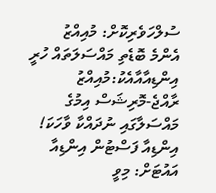ސުލްހަވެރިކޮށް: މުއިއްޒު
އެންމެ ބޮޑެތި މައްސަލަތައް ހުރީ އިންޑިއާއާއެކު:މުއިއްޒު
ރާއްޖެ-މޮރިޝަސް އިމުގެ މައްސަލާގައި ނުދައްކާ ވާހަކަ!
އިންޑިއާ ފަސްޓުން އިންޑިއާ އައުޓަށް: މިވީ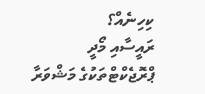ކިހިނެއް؟
ރައީސާއި މޯދީ ޕްރޮޖެކްޓްތަކުގެ މަޝްވަރާ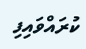ކުރައްވައިފި